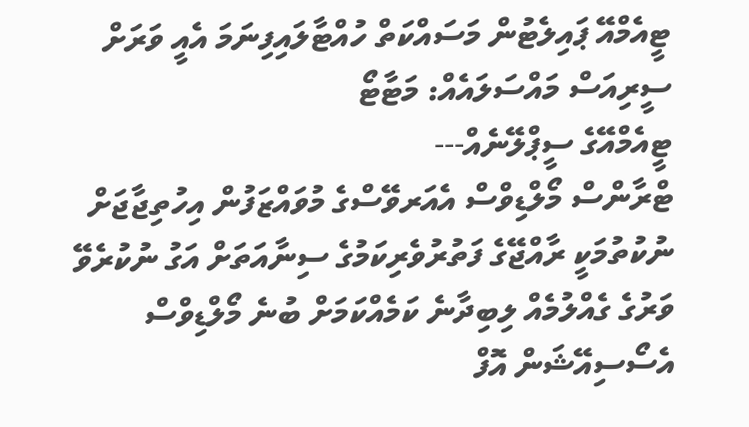ޓީއެމްއޭ ޕައިލެޓުން މަސައްކަތް ހުއްޓާލައިފިނަމަ އެއީ ވަރަށް ސީރިއަސް މައްސަލައެއް: މަޓާޓޯ
ޓީއެމްއޭގެ ސީޕްލޭނެއް---
ޓްރާންސް މޯލްޑިވްސް އެއަރވޭސްގެ މުވައްޒަފުން އިހުތިޖާޖަށް ނުކުތުމަކީ ރާއްޖޭގެ ފަތުރުވެރިކަމުގެ ސިނާއަތަށް އަގު ނުކުރެވޭ ވަރުގެ ގެއްލުމެއް ލިބިދާނެ ކަމެއްކަމަށް ބުނެ މޯލްޑިވްސް އެސޯސިއޭޝަން އޮފް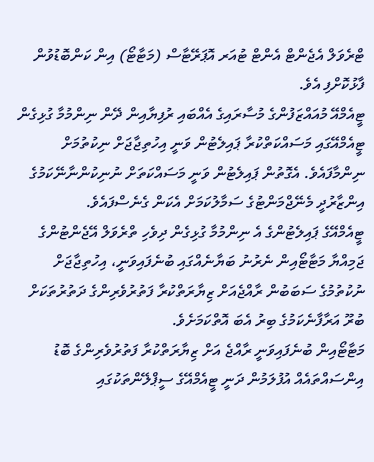ޓްރެވަލް އެޖެންޓް އެންޓް ޓުއަރ އޮޕަރޭޓާސް (މަޓާޓޯ) އިން ކަންބޮޑުވުން ފާޅުކޮށްފި އެވެ.
ޓީއެމްއޭ މުއައްޒަފުންގެ މުސާރައިގެ އެއްބައި ރުފިޔާއިން ދޭން ނިންމުމާ ގުޅިގެން ޓީއެމްއޭގައި މަސައްކަތްކުރާ ޕައިލެޓުން ވަނީ އިހުތިޖާޖަށް ނިކުތުމަށް ނިންމާފައެވެ. އެގޮތުން ޕައިލެޓުން ވަނީ މަސައްކަތަށް ނުނިކުންނާނޭކަމުގެ އިންޒާރުދީ މެނޭޖްމަންޓުގެ ސަމާލުކަމަށް އެކަން ގެނެސްފައެވެ.
ޓީއެމްއޭގެ ޕައިލެޓުންގެ އެ ނިންމުމާ ގުޅިގެން ދިވެހި ތްރެވަލް އޭޖެންޓުންގެ ޖަމިއްޔާ މަޓާޓޯއިން ނެރުނު ބަޔާނެއްގައި ބުނެފައިވަނީ، އިހުތިޖާޖަށް ނުކުތުމުގެ ސަބަބުން ރާއްޖެއަށް ޒިޔާރަތްކުރާ ފަތުރުވެރިންގެ ދަތުރުތަކަށް ބުރޫ އަރާފާނެކަމުގެ ބިރު އެބަ އޮތްކަމަށެވެ.
މަޓާޓޯއިން ބުނެފައިވަނީ ރާއްޖެ އަށް ޒިޔާރަތްކުރާ ފަތުރުވެރިންގެ ބޮޑު އިންސައްތައެއް އުފުލަމުން ދަނީ ޓީއެމްއޭގެ ސީޕްލޭންތަކުގައި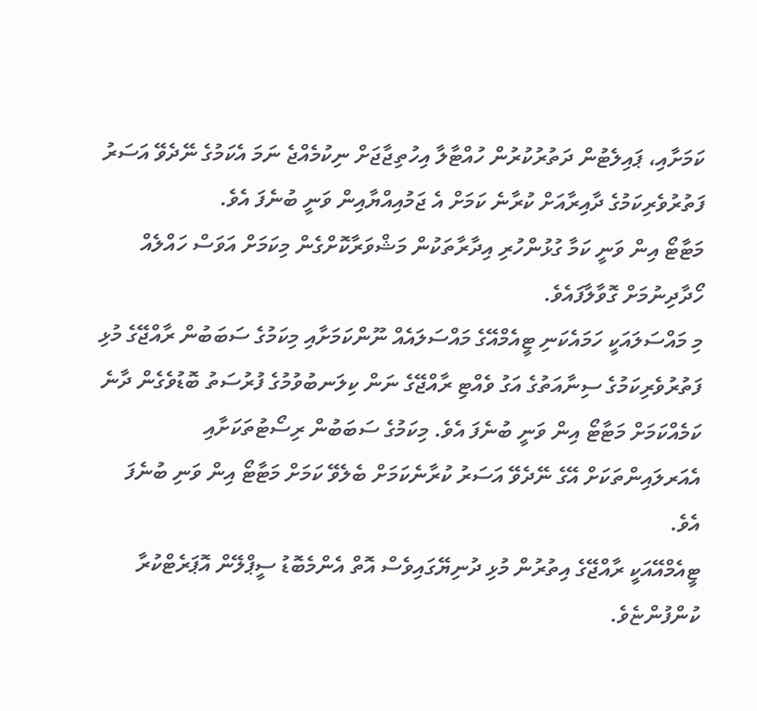ކަމަށާއި، ޕައިލެޓުން ދަތުރުކުރުން ހުއްޓާލާ އިހުތިޖާޖަށް ނިކުމެއްޖެ ނަމަ އެކަމުގެ ނޭދެވޭ އަސަރު ފަތުރުވެރިކަމުގެ ދާއިރާއަށް ކުރާނެ ކަމަށް އެ ޖަމުއިއްޔާއިން ވަނީ ބުނެފަ އެވެ.
މަޓާޓޯ އިން ވަނީ ކަމާ ގުޅުންހުރި އިދާރާތަކުން މަޝްވަރާކޮށްގެން މިކަމަށް އަވަސް ހައްލެއް ހޯދާދިނުމަށް ގޮވާލާފައެވެ.
މި މައްސަލައަކީ ހަމައެކަނި ޓީއެމްއޭގެ މައްސަލައެއް ނޫންކަމަށާއި މިކަމުގެ ސަބަބުން ރާއްޖޭގެ މުޅި ފަތުރުވެރިކަމުގެ ސިނާއަތުގެ އަގު ވެއްޓި ރާއްޖޭގެ ނަން ކިލަނބުވުމުގެ ފުރުސަތު ބޮޑުވެގެން ދާނެ ކަމެއްކަމަށް މަޓާޓޯ އިން ވަނީ ބުނެފަ އެވެ. މިކަމުގެ ސަބަބުން ރިސޯޓުތަކަށާއި އެއަރލައިންތަކަށް އޭގެ ނޭދެވޭ އަސަރު ކުރާނެކަމަށް ބެލެވޭ ކަމަށް މަޓާޓޯ އިން ވަނި ބުނެފަ އެވެ.
ޓީއެމްއޭއަކީ ރާއްޖޭގެ އިތުރުން މުޅި ދުނިޔޭގައިވެސް އޮތް އެންމެބޮޑު ސީޕްލޭން އޮޕަރެޓްކުރާ ކުންފުންޏެވެ.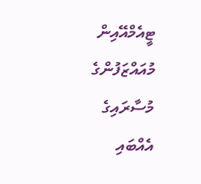ޓީއެމްއޭއިން މުއައްޒަފުންގެ މުސާރައިގެ އެއްބައި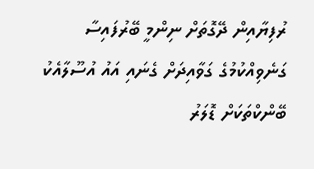ރުފިޔާއިން ދޭގޮތަށް ނިންމީ ބޭރުފައިސާ ގަނެވިއްކުމުގެ ގަވާއިދަށް ގެނައި އައު އުސޫލާއެކު ބޭންކްތަކަށް ޑޮލަރު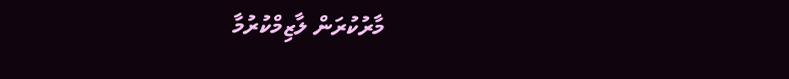މާރުކުރަން ލާޒިމްކުރުމާ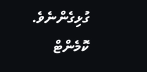ގުޅިގެންނެވެ.
ކޮމެންޓް